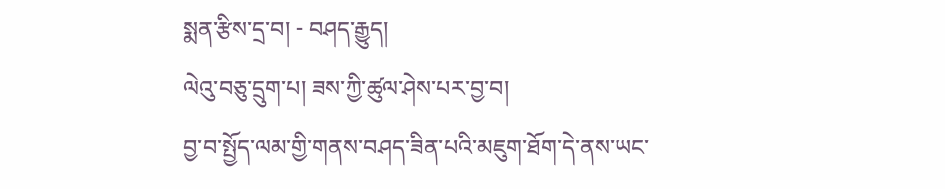སྨན་རྩིས་དྲ་བ། - བཤད་རྒྱུད།
ལེའུ་བཅུ་དྲུག་པ། ཟས་ཀྱི་ཚུལ་ཤེས་པར་བྱ་བ།
བྱ་བ་སྤྱོད་ལམ་གྱི་གནས་བཤད་ཟིན་པའི་མཇུག་ཐོག་དེ་ནས་ཡང་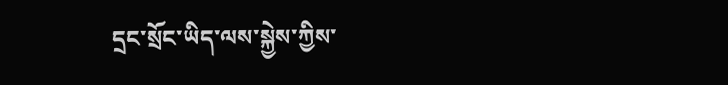དྲང་སྲོང་ཡིད་ལས་སྐྱེས་ཀྱིས་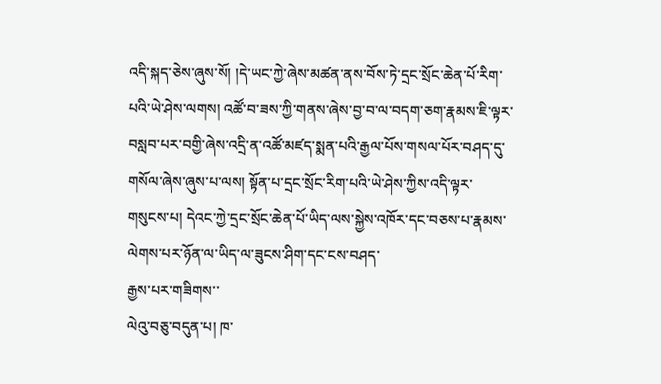འདི་སྐད་ཅེས་ཞུས་སོ། །དེ་ཡང་ཀྱེ་ཞེས་མཚན་ནས་བོས་ཏེ་དྲང་སྲོང་ཆེན་པོ་རིག་པའི་ཡེ་ཤེས་ལགས། འཚོ་བ་ཟས་ཀྱི་གནས་ཞེས་བྱ་བ་ལ་བདག་ཅག་རྣམས་ཇི་ལྟར་བསླབ་པར་བགྱི་ཞེས་འདྲི་ན་འཚོ་མཛད་སྨན་པའི་རྒྱལ་པོས་གསལ་པོར་བཤད་དུ་གསོལ་ཞེས་ཞུས་པ་ལས། སྟོན་པ་དྲང་སྲོང་རིག་པའི་ཡེ་ཤེས་ཀྱིས་འདི་ལྟར་གསུངས་པ། དེའང་ཀྱེ་དྲང་སྲོང་ཆེན་པོ་ཡིད་ལས་སྐྱེས་འཁོར་དང་བཅས་པ་རྣམས་ལེགས་པར་ཉོན་ལ་ཡིད་ལ་ཟུངས་ཤིག་དང་ངས་བཤད་
རྒྱས་པར་གཟིགས་་
ལེའུ་བཅུ་བདུན་པ། ཁ་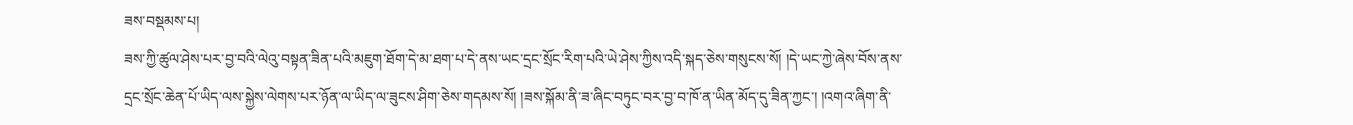ཟས་བསྡམས་པ།
ཟས་ཀྱི་ཚུལ་ཤེས་པར་བྱ་བའི་ལེའུ་བསྟན་ཟིན་པའི་མཇུག་ཐོག་དེ་མ་ཐག་པ་དེ་ནས་ཡང་དྲང་སྲོང་རིག་པའི་ཡེ་ཤེས་ཀྱིས་འདི་སྐད་ཅེས་གསུངས་སོ། །དེ་ཡང་ཀྱེ་ཞེས་བོས་ནས་དྲང་སྲོང་ཆེན་པོ་ཡིད་ལས་སྐྱེས་ལེགས་པར་ཉོན་ལ་ཡིད་ལ་ཟུངས་ཤིག་ཅེས་གདམས་སོ། །ཟས་སྐོམ་ནི་ཟ་ཞིང་བཏུང་བར་བྱ་བ་ཁོ་ན་ཡིན་མོད་དུ་ཟིན་ཀྱང་། །འགའ་ཞིག་ནི་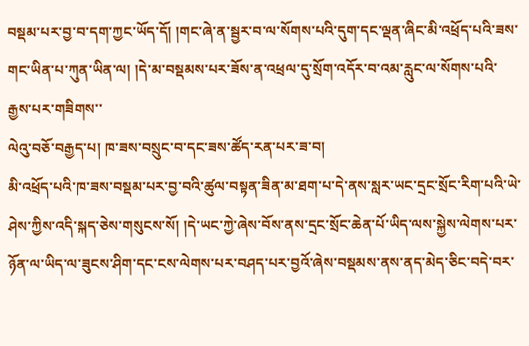བསྡམ་པར་བྱ་བ་དག་ཀྱང་ཡོད་དོ། །གང་ཞེ་ན་སྦྱར་བ་ལ་སོགས་པའི་དུག་དང་ལྡན་ཞིང་མི་འཕྲོད་པའི་ཟས་གང་ཡིན་པ་ཀུན་ཡིན་ལ། །དེ་མ་བསྡམས་པར་ཟོས་ན་འཕྲལ་དུ་སྲོག་འདོར་བ་འམ་རླུང་ལ་སོགས་པའི་
རྒྱས་པར་གཟིགས་་
ལེའུ་བཅོ་བརྒྱད་པ། ཁ་ཟས་བསྲུང་བ་དང་ཟས་ཚོད་རན་པར་ཟ་བ།
མི་འཕྲོད་པའི་ཁ་ཟས་བསྡམ་པར་བྱ་བའི་ཚུལ་བསྟན་ཟིན་མ་ཐག་པ་དེ་ནས་སླར་ཡང་དྲང་སྲོང་རིག་པའི་ཡེ་ཤེས་ཀྱིས་འདི་སྐད་ཅེས་གསུངས་སོ། །དེ་ཡང་ཀྱེ་ཞེས་བོས་ནས་དྲང་སྲོང་ཆེན་པོ་ཡིད་ལས་སྐྱེས་ལེགས་པར་ཉོན་ལ་ཡིད་ལ་ཟུངས་ཤིག་དང་ངས་ལེགས་པར་བཤད་པར་བྱའོ་ཞེས་བསྡམས་ནས་ནད་མེད་ཅིང་བདེ་བར་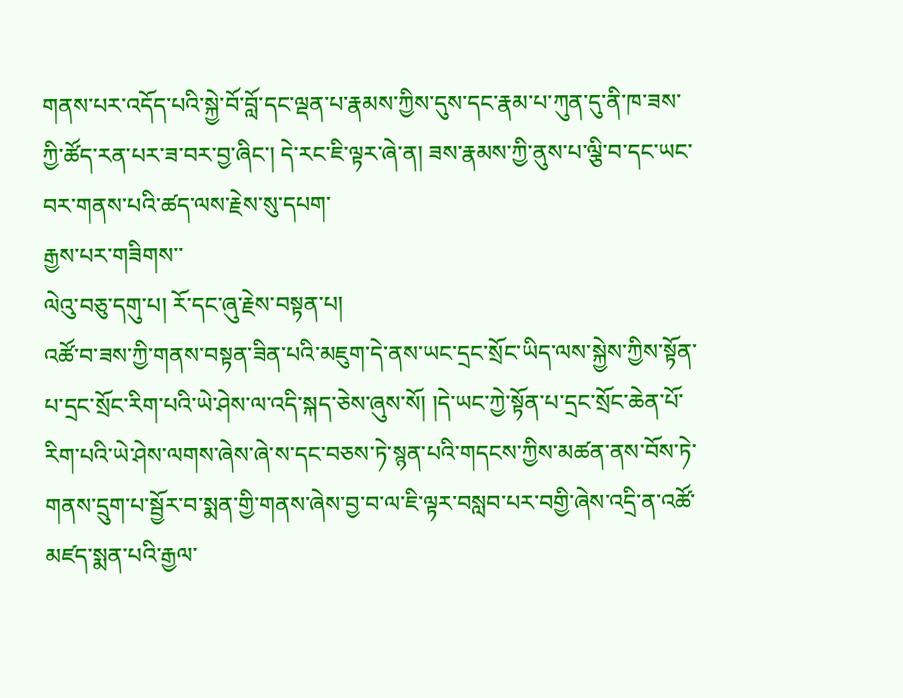གནས་པར་འདོད་པའི་སྐྱེ་བོ་བློ་དང་ལྡན་པ་རྣམས་ཀྱིས་དུས་དང་རྣམ་པ་ཀུན་དུ་ནི་ཁ་ཟས་ཀྱི་ཚོད་རན་པར་ཟ་བར་བྱ་ཞིང་། དེ་རང་ཇི་ལྟར་ཞེ་ན། ཟས་རྣམས་ཀྱི་ནུས་པ་ལྕི་བ་དང་ཡང་བར་གནས་པའི་ཚད་ལས་རྗེས་སུ་དཔག་
རྒྱས་པར་གཟིགས་་
ལེའུ་བཅུ་དགུ་པ། རོ་དང་ཞུ་རྗེས་བསྟན་པ།
འཚོ་བ་ཟས་ཀྱི་གནས་བསྟན་ཟིན་པའི་མཇུག་དེ་ནས་ཡང་དྲང་སྲོང་ཡིད་ལས་སྐྱེས་ཀྱིས་སྟོན་པ་དྲང་སྲོང་རིག་པའི་ཡེ་ཤེས་ལ་འདི་སྐད་ཅེས་ཞུས་སོ། །དེ་ཡང་ཀྱེ་སྟོན་པ་དྲང་སྲོང་ཆེན་པོ་རིག་པའི་ཡེ་ཤེས་ལགས་ཞེས་ཞེ་ས་དང་བཅས་ཏེ་སྙན་པའི་གདངས་ཀྱིས་མཚན་ནས་བོས་ཏེ་གནས་དྲུག་པ་སྦྱོར་བ་སྨན་གྱི་གནས་ཞེས་བྱ་བ་ལ་ཇི་ལྟར་བསླབ་པར་བགྱི་ཞེས་འདྲི་ན་འཚོ་མཛད་སྨན་པའི་རྒྱལ་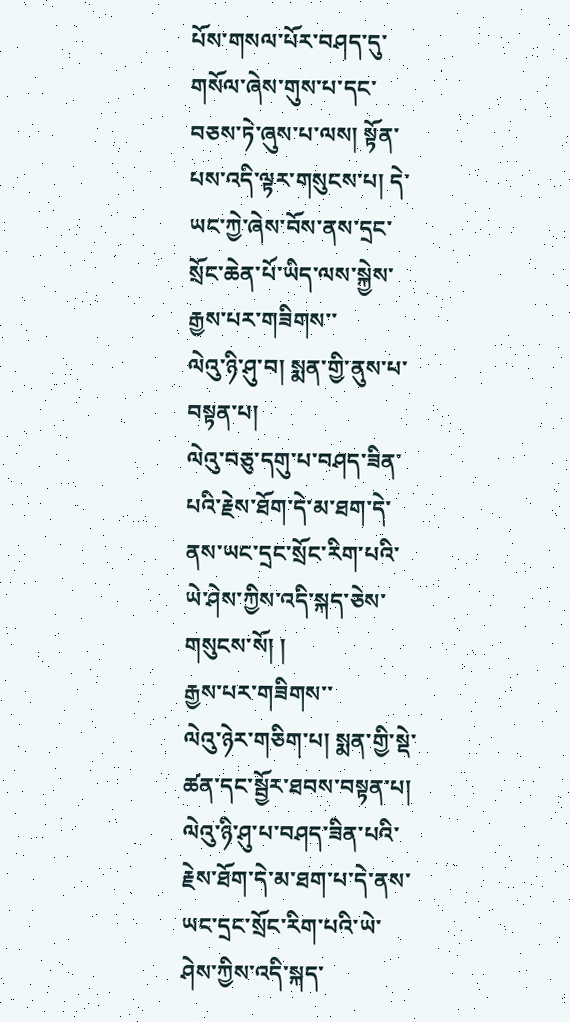པོས་གསལ་པོར་བཤད་དུ་གསོལ་ཞེས་གུས་པ་དང་བཅས་ཏེ་ཞུས་པ་ལས། སྟོན་པས་འདི་ལྟར་གསུངས་པ། དེ་ཡང་ཀྱེ་ཞེས་བོས་ནས་དྲང་སྲོང་ཆེན་པོ་ཡིད་ལས་སྐྱེས་
རྒྱས་པར་གཟིགས་་
ལེའུ་ཉི་ཤུ་བ། སྨན་གྱི་ནུས་པ་བསྟན་པ།
ལེའུ་བཅུ་དགུ་པ་བཤད་ཟིན་པའི་རྗེས་ཐོག་དེ་མ་ཐག་དེ་ནས་ཡང་དྲང་སྲོང་རིག་པའི་ཡེ་ཤེས་ཀྱིས་འདི་སྐད་ཅེས་གསུངས་སོ། །
རྒྱས་པར་གཟིགས་་
ལེའུ་ཉེར་གཅིག་པ། སྨན་གྱི་སྡེ་ཚན་དང་སྦྱོར་ཐབས་བསྟན་པ།
ལེའུ་ཉི་ཤུ་པ་བཤད་ཟིན་པའི་རྗེས་ཐོག་དེ་མ་ཐག་པ་དེ་ནས་ཡང་དྲང་སྲོང་རིག་པའི་ཡེ་ཤེས་ཀྱིས་འདི་སྐད་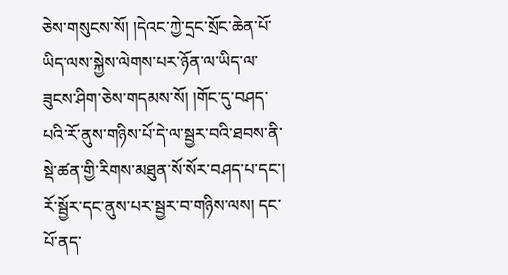ཅེས་གསུངས་སོ། །དེའང་ཀྱེ་དྲང་སྲོང་ཆེན་པོ་ཡིད་ལས་སྐྱེས་ལེགས་པར་ཉོན་ལ་ཡིད་ལ་ཟུངས་ཤིག་ཅེས་གདམས་སོ། །གོང་དུ་བཤད་པའི་རོ་ནུས་གཉིས་པོ་དེ་ལ་སྦྱར་བའི་ཐབས་ནི་སྡེ་ཚན་གྱི་རིགས་མཐུན་སོ་སོར་བཤད་པ་དང་། རོ་སྦྱོར་དང་ནུས་པར་སྦྱར་བ་གཉིས་ལས། དང་པོ་ནད་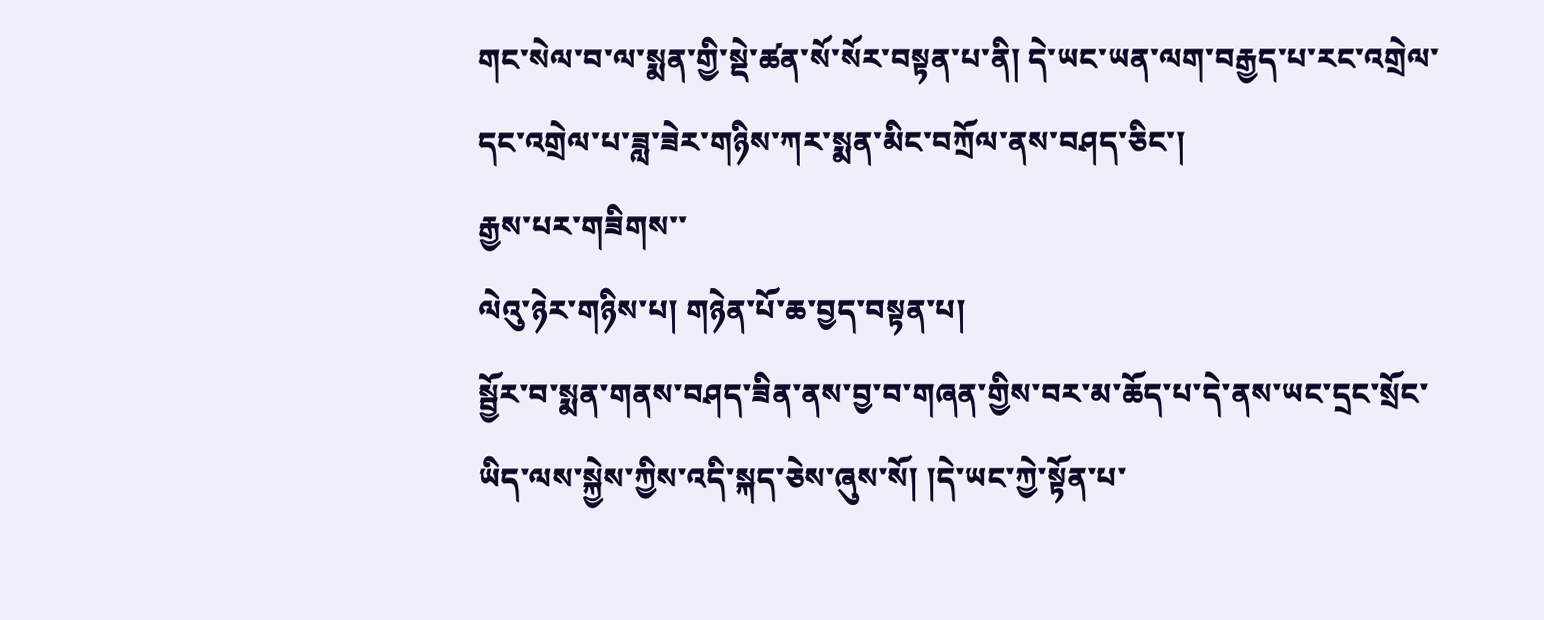གང་སེལ་བ་ལ་སྨན་གྱི་སྡེ་ཚན་སོ་སོར་བསྟན་པ་ནི། དེ་ཡང་ཡན་ལག་བརྒྱད་པ་རང་འགྲེལ་དང་འགྲེལ་པ་ཟླ་ཟེར་གཉིས་ཀར་སྨན་མིང་བཀྲོལ་ནས་བཤད་ཅིང་།
རྒྱས་པར་གཟིགས་་
ལེའུ་ཉེར་གཉིས་པ། གཉེན་པོ་ཆ་བྱད་བསྟན་པ།
སྦྱོར་བ་སྨན་གནས་བཤད་ཟིན་ནས་བྱ་བ་གཞན་གྱིས་བར་མ་ཆོད་པ་དེ་ནས་ཡང་དྲང་སྲོང་ཡིད་ལས་སྐྱེས་ཀྱིས་འདི་སྐད་ཅེས་ཞུས་སོ། །དེ་ཡང་ཀྱེ་སྟོན་པ་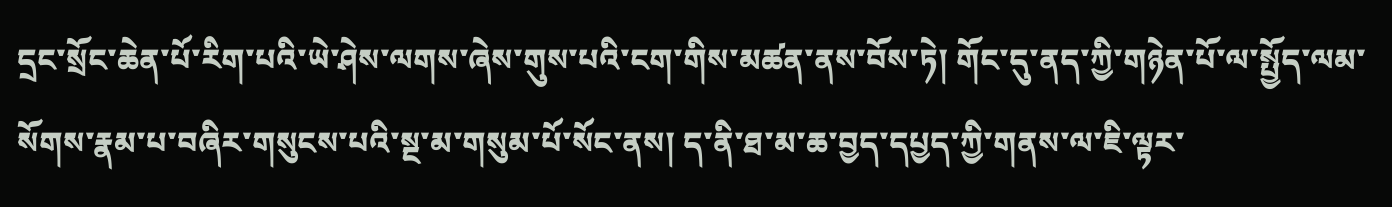དྲང་སྲོང་ཆེན་པོ་རིག་པའི་ཡེ་ཤེས་ལགས་ཞེས་གུས་པའི་ངག་གིས་མཚན་ནས་བོས་ཏེ། གོང་དུ་ནད་ཀྱི་གཉེན་པོ་ལ་སྤྱོད་ལམ་སོགས་རྣམ་པ་བཞིར་གསུངས་པའི་སྔ་མ་གསུམ་པོ་སོང་ནས། ད་ནི་ཐ་མ་ཆ་བྱད་དཔྱད་ཀྱི་གནས་ལ་ཇི་ལྟར་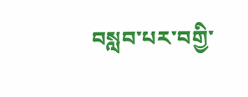བསླབ་པར་བགྱི་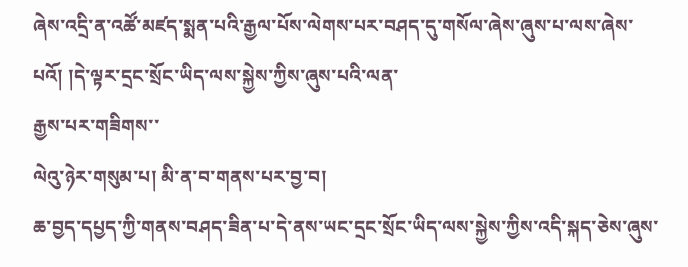ཞེས་འདྲི་ན་འཚོ་མཛད་སྨན་པའི་རྒྱལ་པོས་ལེགས་པར་བཤད་དུ་གསོལ་ཞེས་ཞུས་པ་ལས་ཞེས་པའོ། །དེ་ལྟར་དྲང་སྲོང་ཡིད་ལས་སྐྱེས་ཀྱིས་ཞུས་པའི་ལན་
རྒྱས་པར་གཟིགས་་
ལེའུ་ཉེར་གསུམ་པ། མི་ན་བ་གནས་པར་བྱ་བ།
ཆ་བྱད་དཔྱད་ཀྱི་གནས་བཤད་ཟིན་པ་དེ་ནས་ཡང་དྲང་སྲོང་ཡིད་ལས་སྐྱེས་ཀྱིས་འདི་སྐད་ཅེས་ཞུས་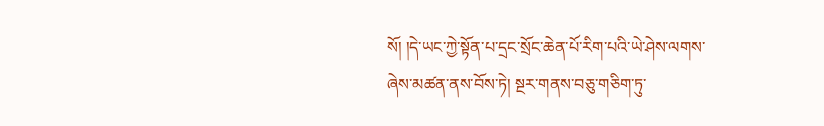སོ། །དེ་ཡང་ཀྱེ་སྟོན་པ་དྲང་སྲོང་ཆེན་པོ་རིག་པའི་ཡེ་ཤེས་ལགས་ཞེས་མཚན་ནས་བོས་ཏེ། སྔར་གནས་བཅུ་གཅིག་ཏུ་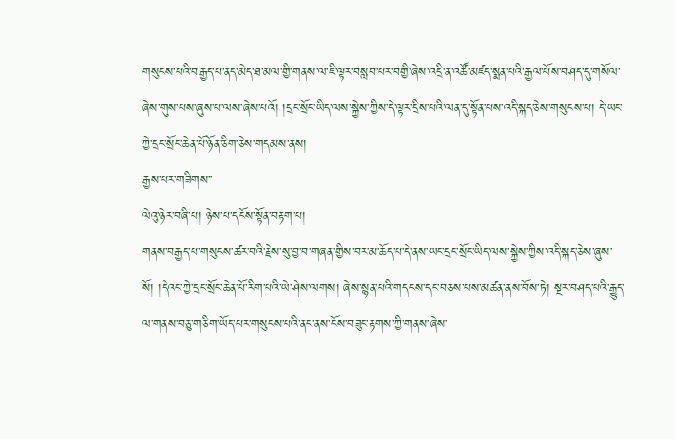གསུངས་པའི་བརྒྱད་པ་ནད་མེད་ཐ་མལ་གྱི་གནས་ལ་ཇི་ལྟར་བསླབ་པར་བགྱི་ཞེས་འདྲི་ན་འཚོ་མཛད་སྨན་པའི་རྒྱལ་པོས་བཤད་དུ་གསོལ་ཞེས་གུས་པས་ཞུས་པ་ལས་ཞེས་པའོ། །དྲང་སྲོང་ཡིད་ལས་སྐྱེས་ཀྱིས་དེ་ལྟར་དྲིས་པའི་ལན་དུ་སྟོན་པས་འདི་སྐད་ཅེས་གསུངས་པ། དེ་ཡང་ཀྱེ་དྲང་སྲོང་ཆེན་པོ་ཉོན་ཅིག་ཅེས་གདམས་ནས།
རྒྱས་པར་གཟིགས་་
ལེའུ་ཉེར་བཞི་པ། ཉེས་པ་དངོས་སྟོན་བརྟག་པ།
གནས་བརྒྱད་པ་གསུངས་ཚར་བའི་རྗེས་སུ་བྱ་བ་གཞན་གྱིས་བར་མ་ཆོད་པ་དེ་ནས་ཡང་དྲང་སྲོང་ཡིད་ལས་སྐྱེས་ཀྱིས་འདི་སྐད་ཅེས་ཞུས་སོ། །དེའང་ཀྱེ་དྲང་སྲོང་ཆེན་པོ་རིག་པའི་ཡེ་ཤེས་ལགས། ཞེས་སྙན་པའི་གདངས་དང་བཅས་པས་མཚན་ནས་བོས་ཏེ། སྔར་བཤད་པའི་རྒྱུད་ལ་གནས་བཅུ་གཅིག་ཡོད་པར་གསུངས་པའི་ནང་ནས་ངོས་བཟུང་རྟགས་ཀྱི་གནས་ཞེས་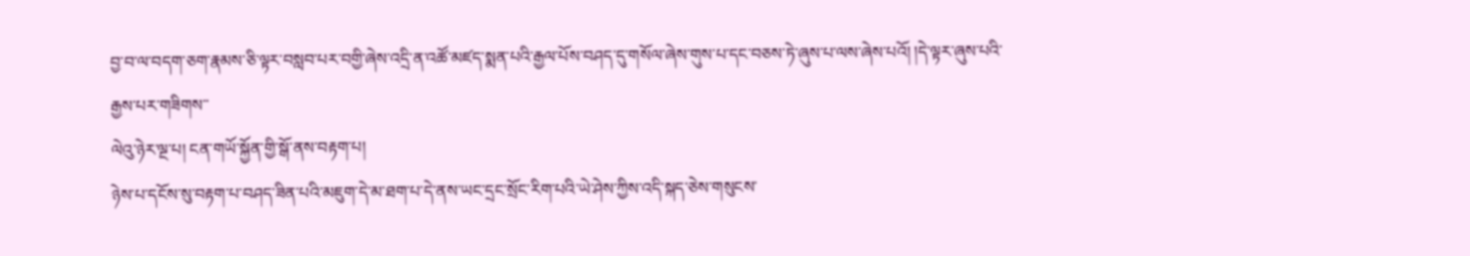བྱ་བ་ལ་བདག་ཅག་རྣམས་ཅི་ལྟར་བསླབ་པར་བགྱི་ཞེས་འདྲི་ན་འཚོ་མཛད་སྨན་པའི་རྒྱལ་པོས་བཤད་དུ་གསོལ་ཞེས་གུས་པ་དང་བཅས་ཏེ་ཞུས་པ་ལས་ཞེས་པའོ། །དེ་ལྟར་ཞུས་པའི་
རྒྱས་པར་གཟིགས་་
ལེའུ་ཉེར་ལྔ་པ། ངན་གཡོ་སྐྱོན་གྱི་སྒོ་ནས་བརྟག་པ།
ཉེས་པ་དངོས་སུ་བརྟག་པ་བཤད་ཟིན་པའི་མཇུག་དེ་མ་ཐག་པ་དེ་ནས་ཡང་དྲང་སྲོང་རིག་པའི་ཡེ་ཤེས་ཀྱིས་འདི་སྐད་ཅེས་གསུངས་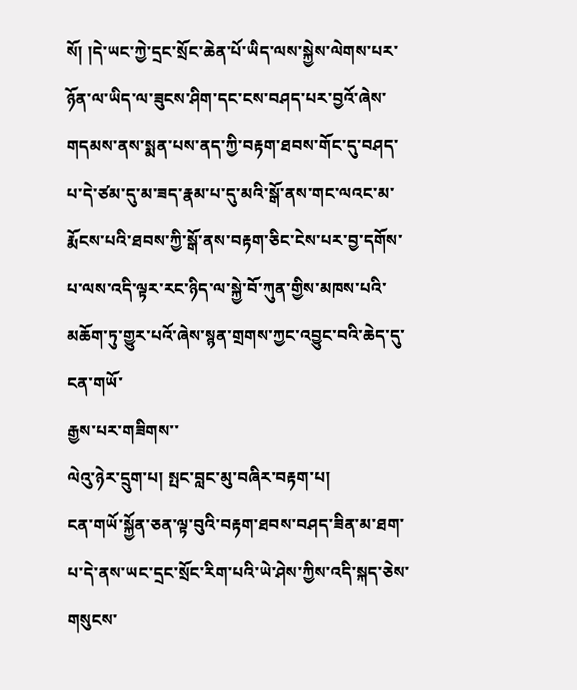སོ། །དེ་ཡང་ཀྱེ་དྲང་སྲོང་ཆེན་པོ་ཡིད་ལས་སྐྱེས་ལེགས་པར་ཉོན་ལ་ཡིད་ལ་ཟུངས་ཤིག་དང་ངས་བཤད་པར་བྱའོ་ཞེས་གདམས་ནས་སྨན་པས་ནད་ཀྱི་བརྟག་ཐབས་གོང་དུ་བཤད་པ་དེ་ཙམ་དུ་མ་ཟད་རྣམ་པ་དུ་མའི་སྒོ་ནས་གང་ལའང་མ་རྨོངས་པའི་ཐབས་ཀྱི་སྒོ་ནས་བརྟག་ཅིང་ངེས་པར་བྱ་དགོས་པ་ལས་འདི་ལྟར་རང་ཉིད་ལ་སྐྱེ་བོ་ཀུན་གྱིས་མཁས་པའི་མཆོག་ཏུ་གྱུར་པའོ་ཞེས་སྙན་གྲགས་ཀྱང་འབྱུང་བའི་ཆེད་དུ་ངན་གཡོ་
རྒྱས་པར་གཟིགས་་
ལེའུ་ཉེར་དྲུག་པ། སྤང་བླང་མུ་བཞིར་བརྟག་པ།
ངན་གཡོ་སྐྱོན་ཅན་ལྟ་བུའི་བརྟག་ཐབས་བཤད་ཟིན་མ་ཐག་པ་དེ་ནས་ཡང་དྲང་སྲོང་རིག་པའི་ཡེ་ཤེས་ཀྱིས་འདི་སྐད་ཅེས་གསུངས་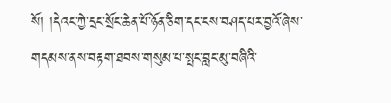སོ། །དེའང་ཀྱེ་དྲང་སྲོང་ཆེན་པོ་ཉོན་ཅིག་དང་ངས་བཤད་པར་བྱའོ་ཞེས་གདམས་ནས་བརྟག་ཐབས་གསུམ་པ་སྤང་བླང་མུ་བཞིའི་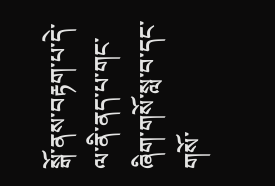སྒོ་ནས་བརྟག་པ་དེ་ལ་ནི་ནད་པ་གང་ཞིག་གསོ་སླ་བ་དང་གསོ་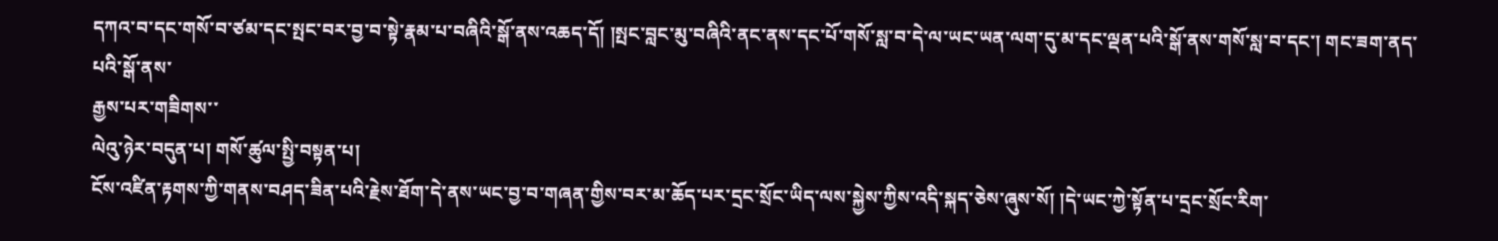དཀའ་བ་དང་གསོ་བ་ཙམ་དང་སྤང་བར་བྱ་བ་སྟེ་རྣམ་པ་བཞིའི་སྒོ་ནས་འཆད་དོ། །སྤང་བླང་མུ་བཞིའི་ནང་ནས་དང་པོ་གསོ་སླ་བ་དེ་ལ་ཡང་ཡན་ལག་དུ་མ་དང་ལྡན་པའི་སྒོ་ནས་གསོ་སླ་བ་དང་། གང་ཟག་ནད་པའི་སྒོ་ནས་
རྒྱས་པར་གཟིགས་་
ལེའུ་ཉེར་བདུན་པ། གསོ་ཚུལ་སྤྱི་བསྟན་པ།
ངོས་འཛིན་རྟགས་ཀྱི་གནས་བཤད་ཟིན་པའི་རྗེས་ཐོག་དེ་ནས་ཡང་བྱ་བ་གཞན་གྱིས་བར་མ་ཆོད་པར་དྲང་སྲོང་ཡིད་ལས་སྐྱེས་ཀྱིས་འདི་སྐད་ཅེས་ཞུས་སོ། །དེ་ཡང་ཀྱེ་སྟོན་པ་དྲང་སྲོང་རིག་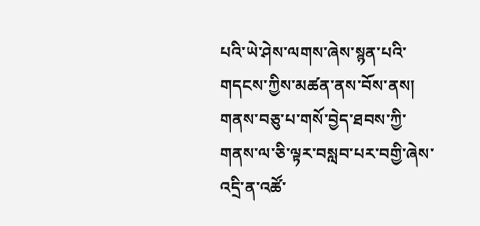པའི་ཡེ་ཤེས་ལགས་ཞེས་སྙན་པའི་གདངས་ཀྱིས་མཚན་ནས་བོས་ནས། གནས་བཅུ་པ་གསོ་བྱེད་ཐབས་ཀྱི་གནས་ལ་ཅི་ལྟར་བསླབ་པར་བགྱི་ཞེས་འདྲི་ན་འཚོ་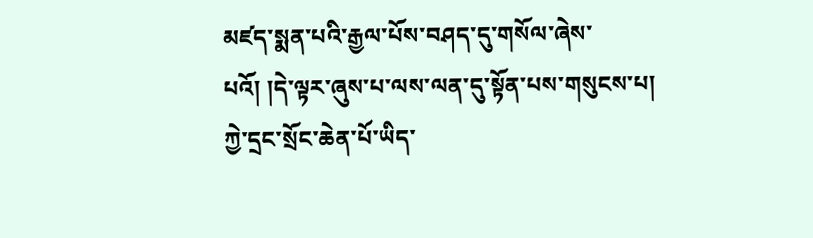མཛད་སྨན་པའི་རྒྱལ་པོས་བཤད་དུ་གསོལ་ཞེས་པའོ། །དེ་ལྟར་ཞུས་པ་ལས་ལན་དུ་སྟོན་པས་གསུངས་པ། ཀྱེ་དྲང་སྲོང་ཆེན་པོ་ཡིད་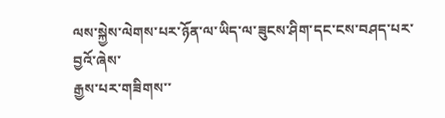ལས་སྐྱེས་ལེགས་པར་ཉོན་ལ་ཡིད་ལ་ཟུངས་ཤིག་དང་ངས་བཤད་པར་བྱའོ་ཞེས་
རྒྱས་པར་གཟིགས་་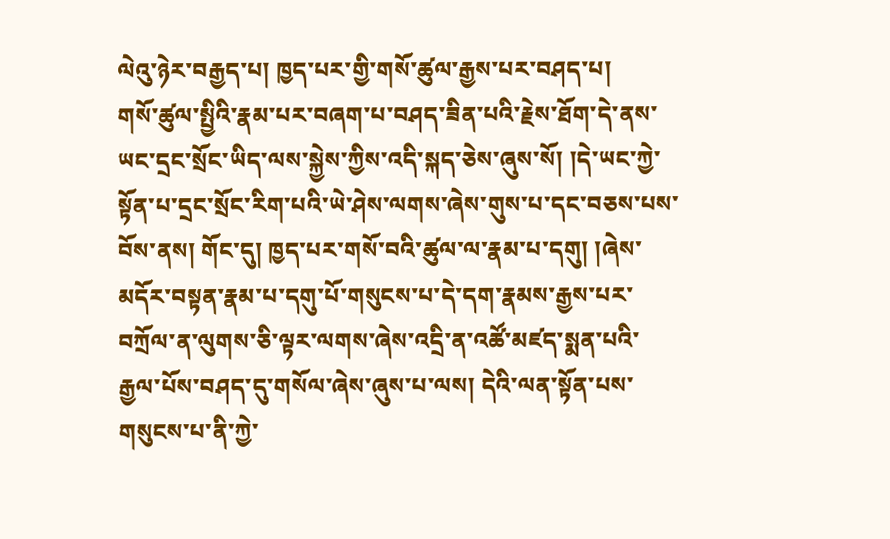ལེའུ་ཉེར་བརྒྱད་པ། ཁྱད་པར་གྱི་གསོ་ཚུལ་རྒྱས་པར་བཤད་པ།
གསོ་ཚུལ་སྤྱིའི་རྣམ་པར་བཞག་པ་བཤད་ཟིན་པའི་རྗེས་ཐོག་དེ་ནས་ཡང་དྲང་སྲོང་ཡིད་ལས་སྐྱེས་ཀྱིས་འདི་སྐད་ཅེས་ཞུས་སོ། །དེ་ཡང་ཀྱེ་སྟོན་པ་དྲང་སྲོང་རིག་པའི་ཡེ་ཤེས་ལགས་ཞེས་གུས་པ་དང་བཅས་པས་བོས་ནས། གོང་དུ། ཁྱད་པར་གསོ་བའི་ཚུལ་ལ་རྣམ་པ་དགུ། །ཞེས་མདོར་བསྟན་རྣམ་པ་དགུ་པོ་གསུངས་པ་དེ་དག་རྣམས་རྒྱས་པར་བཀྲོལ་ན་ལུགས་ཅི་ལྟར་ལགས་ཞེས་འདྲི་ན་འཚོ་མཛད་སྨན་པའི་རྒྱལ་པོས་བཤད་དུ་གསོལ་ཞེས་ཞུས་པ་ལས། དེའི་ལན་སྟོན་པས་གསུངས་པ་ནི་ཀྱེ་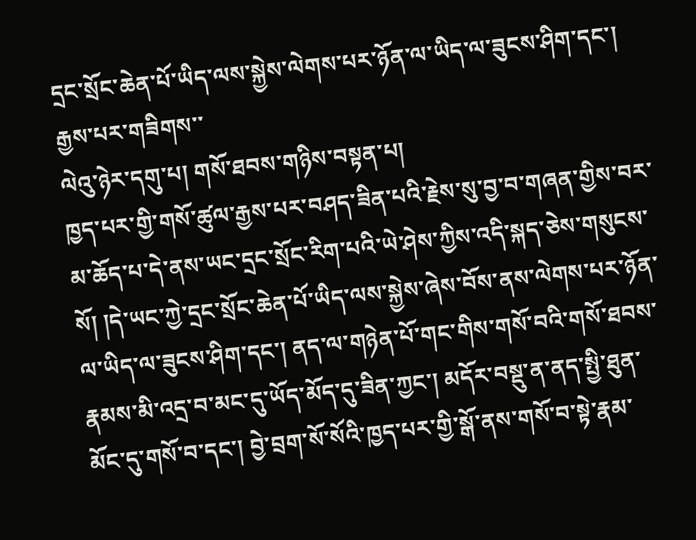དྲང་སྲོང་ཆེན་པོ་ཡིད་ལས་སྐྱེས་ལེགས་པར་ཉོན་ལ་ཡིད་ལ་ཟུངས་ཤིག་དང་།
རྒྱས་པར་གཟིགས་་
ལེའུ་ཉེར་དགུ་པ། གསོ་ཐབས་གཉིས་བསྟན་པ།
ཁྱད་པར་གྱི་གསོ་ཚུལ་རྒྱས་པར་བཤད་ཟིན་པའི་རྗེས་སུ་བྱ་བ་གཞན་གྱིས་བར་མ་ཆོད་པ་དེ་ནས་ཡང་དྲང་སྲོང་རིག་པའི་ཡེ་ཤེས་ཀྱིས་འདི་སྐད་ཅེས་གསུངས་སོ། །དེ་ཡང་ཀྱེ་དྲང་སྲོང་ཆེན་པོ་ཡིད་ལས་སྐྱེས་ཞེས་བོས་ནས་ལེགས་པར་ཉོན་ལ་ཡིད་ལ་ཟུངས་ཤིག་དང་། ནད་ལ་གཉེན་པོ་གང་གིས་གསོ་བའི་གསོ་ཐབས་རྣམས་མི་འདྲ་བ་མང་དུ་ཡོད་མོད་དུ་ཟིན་ཀྱང་། མདོར་བསྡུ་ན་ནད་སྤྱི་ཐུན་མོང་དུ་གསོ་བ་དང་། བྱེ་བྲག་སོ་སོའི་ཁྱད་པར་གྱི་སྒོ་ནས་གསོ་བ་སྟེ་རྣམ་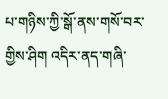པ་གཉིས་ཀྱི་སྒོ་ནས་གསོ་བར་གྱིས་ཤིག འདིར་ནད་གཞི་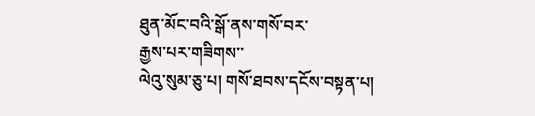ཐུན་མོང་བའི་སྒོ་ནས་གསོ་བར་
རྒྱས་པར་གཟིགས་་
ལེའུ་སུམ་ཅུ་པ། གསོ་ཐབས་དངོས་བསྟན་པ།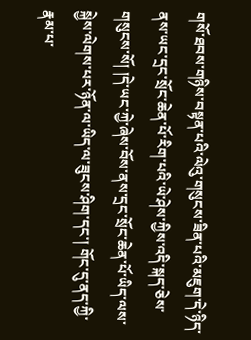གསོ་ཐབས་གཉིས་བསྟན་པའི་ལེའུ་གསུངས་ཟིན་པའི་མཇུག་དེ་ཉིད་ནས་ཡང་དྲང་སྲོང་ཆེན་པོ་རིག་པའི་ཡེ་ཤེས་ཀྱིས་འདི་སྐད་ཅེས་གསུངས་སོ། །དེ་ཡང་ཀྱེ་ཞེས་བོས་ནས་དྲང་སྲོང་ཆེན་པོ་ཡིད་ལས་སྐྱེས་ལེགས་པར་ཉོན་ལ་ཡིད་ལ་ཟུངས་ཤིག་དང་། གོང་དུ་ནད་ཀྱི་རྣམ་པ་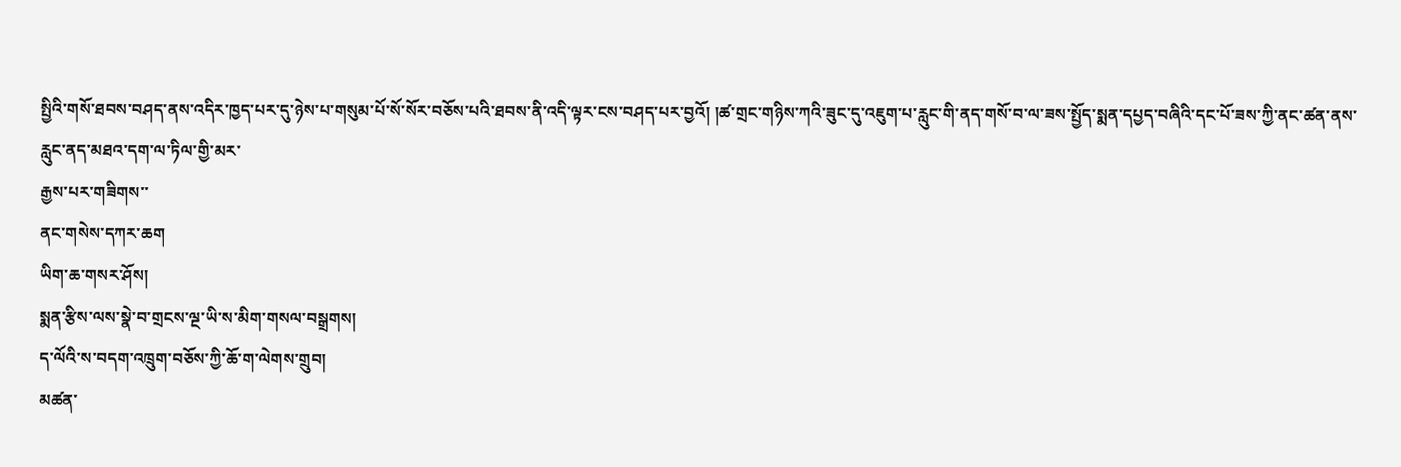སྤྱིའི་གསོ་ཐབས་བཤད་ནས་འདིར་ཁྱད་པར་དུ་ཉེས་པ་གསུམ་པོ་སོ་སོར་བཅོས་པའི་ཐབས་ནི་འདི་ལྟར་ངས་བཤད་པར་བྱའོ། །ཚ་གྲང་གཉིས་ཀའི་ཟུང་དུ་འཇུག་པ་རླུང་གི་ནད་གསོ་བ་ལ་ཟས་སྤྱོད་སྨན་དཔྱད་བཞིའི་དང་པོ་ཟས་ཀྱི་ནང་ཚན་ནས་རླུང་ནད་མཐའ་དག་ལ་ཏིལ་གྱི་མར་
རྒྱས་པར་གཟིགས་་
ནང་གསེས་དཀར་ཆག
ཡིག་ཆ་གསར་ཤོས།
སྨན་རྩིས་ལས་སྣེ་བ་གྲངས་ལྔ་ཡི་ས་མིག་གསལ་བསྒྲགས།
ད་ལོའི་ས་བདག་འཁྲུག་བཅོས་ཀྱི་ཆོ་ག་ལེགས་གྲུབ།
མཚན་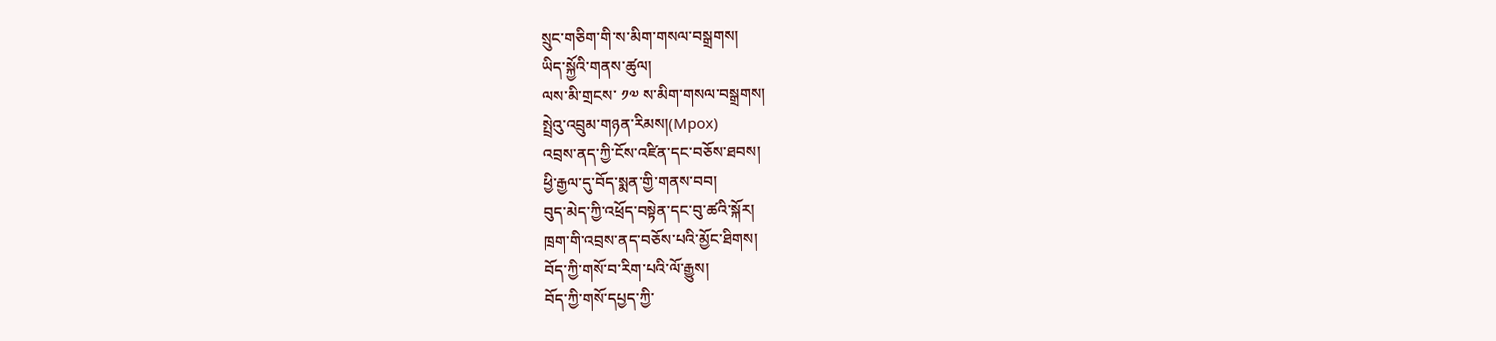སྲུང་གཅིག་གི་ས་མིག་གསལ་བསྒྲགས།
ཡིད་སྐྱོའི་གནས་ཚུལ།
ལས་མི་གྲངས་ ༡༧ ས་མིག་གསལ་བསྒྲགས།
སྤྲེའུ་འབྲུམ་གཉན་རིམས།(Mpox)
འབྲས་ནད་ཀྱི་ངོས་འཛིན་དང་བཅོས་ཐབས།
ཕྱི་རྒྱལ་དུ་བོད་སྨན་གྱི་གནས་བབ།
བུད་མེད་ཀྱི་འཕྲོད་བསྟེན་དང་བུ་ཚའི་སྐོར།
ཁྲག་གི་འབྲས་ནད་བཅོས་པའི་མྱོང་ཐིགས།
བོད་ཀྱི་གསོ་བ་རིག་པའི་ལོ་རྒྱུས།
བོད་ཀྱི་གསོ་དཔྱད་ཀྱི་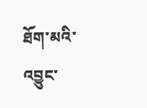ཐོག་མའི་འབྱུང་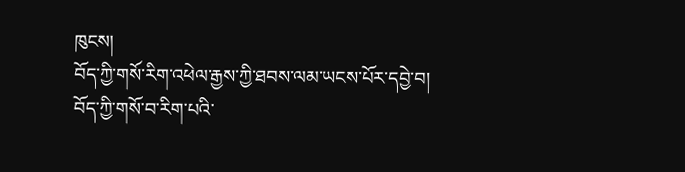ཁུངས།
བོད་ཀྱི་གསོ་རིག་འཕེལ་རྒྱས་ཀྱི་ཐབས་ལམ་ཡངས་པོར་དབྱེ་བ།
བོད་ཀྱི་གསོ་བ་རིག་པའི་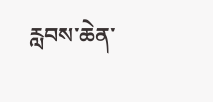རླབས་ཆེན་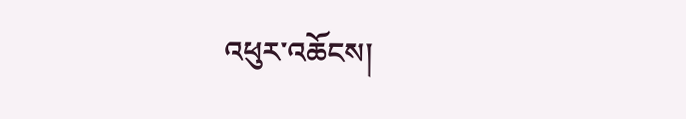འཕུར་འཆོངས།